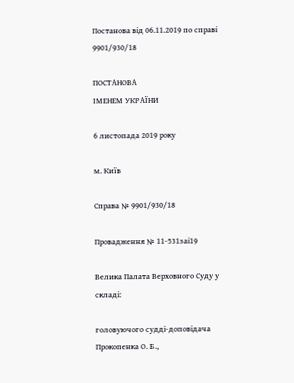Постанова від 06.11.2019 по справі 9901/930/18

ПОСТАНОВА
ІМЕНЕМ УКРАЇНИ

6 листопада 2019 року

м. Київ

Справа № 9901/930/18

Провадження № 11-531заі19

Велика Палата Верховного Суду у складі:

головуючого судді-доповідача Прокопенка О. Б.,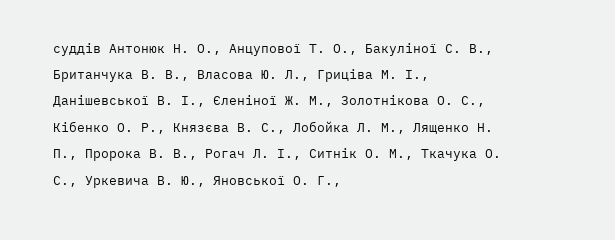суддів Антонюк Н. О., Анцупової Т. О., Бакуліної С. В., Британчука В. В., Власова Ю. Л., Гриціва М. І., Данішевської В. І., Єленіної Ж. М., Золотнікова О. С., Кібенко О. Р., Князєва В. С., Лобойка Л. М., Лященко Н. П., Пророка В. В., Рогач Л. І., Ситнік О. М., Ткачука О. С., Уркевича В. Ю., Яновської О. Г.,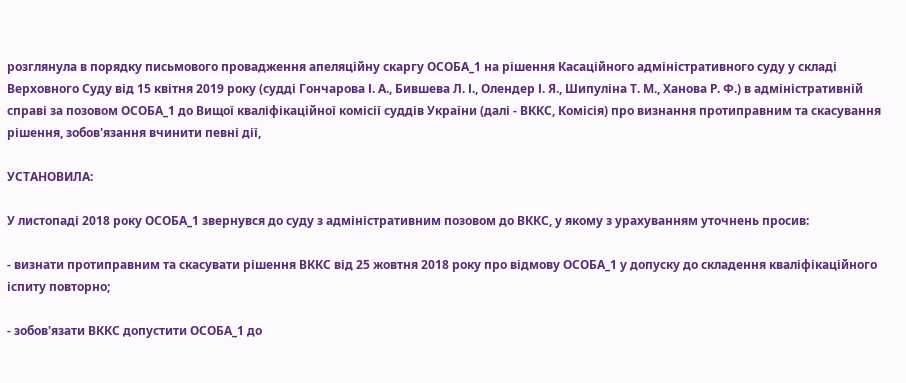розглянула в порядку письмового провадження апеляційну скаргу ОСОБА_1 на рішення Касаційного адміністративного суду у складі Верховного Суду від 15 квітня 2019 року (судді Гончарова І. А., Бившева Л. І., Олендер І. Я., Шипуліна Т. М., Ханова Р. Ф.) в адміністративній справі за позовом ОСОБА_1 до Вищої кваліфікаційної комісії суддів України (далі - ВККС, Комісія) про визнання протиправним та скасування рішення, зобов'язання вчинити певні дії,

УСТАНОВИЛА:

У листопаді 2018 року ОСОБА_1 звернувся до суду з адміністративним позовом до ВККС, у якому з урахуванням уточнень просив:

- визнати протиправним та скасувати рішення ВККС від 25 жовтня 2018 року про відмову ОСОБА_1 у допуску до складення кваліфікаційного іспиту повторно;

- зобов'язати ВККС допустити ОСОБА_1 до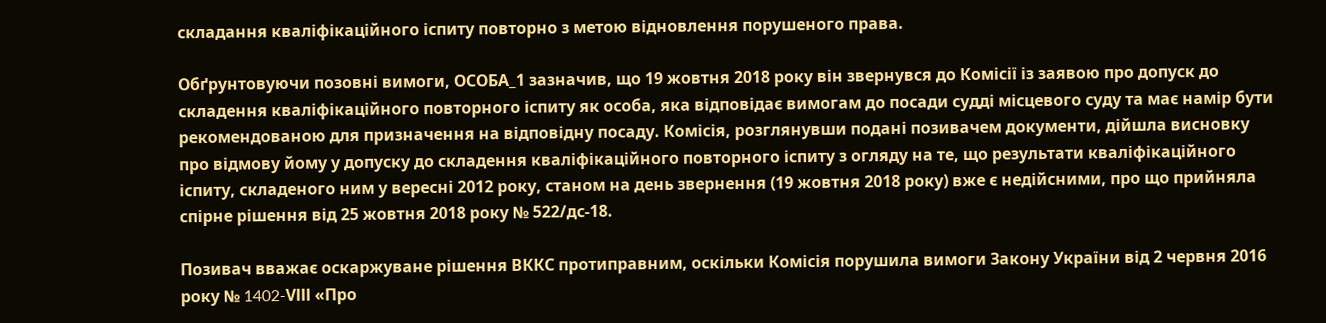складання кваліфікаційного іспиту повторно з метою відновлення порушеного права.

Обґрунтовуючи позовні вимоги, ОСОБА_1 зазначив, що 19 жовтня 2018 року він звернувся до Комісії із заявою про допуск до складення кваліфікаційного повторного іспиту як особа, яка відповідає вимогам до посади судді місцевого суду та має намір бути рекомендованою для призначення на відповідну посаду. Комісія, розглянувши подані позивачем документи, дійшла висновку про відмову йому у допуску до складення кваліфікаційного повторного іспиту з огляду на те, що результати кваліфікаційного іспиту, складеного ним у вересні 2012 року, станом на день звернення (19 жовтня 2018 року) вже є недійсними, про що прийняла спірне рішення від 25 жовтня 2018 року № 522/дс-18.

Позивач вважає оскаржуване рішення ВККС протиправним, оскільки Комісія порушила вимоги Закону України від 2 червня 2016 року № 1402-VІІІ «Про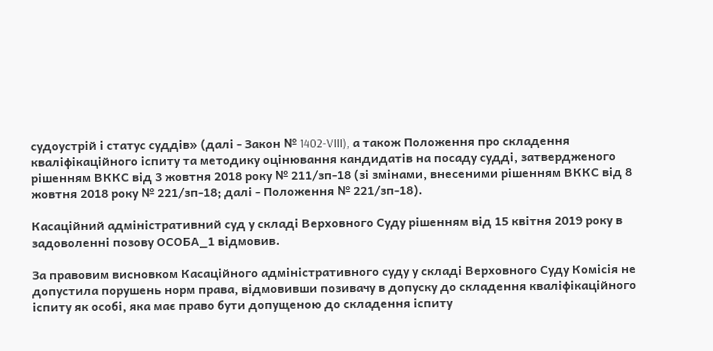судоустрій і статус суддів» (далі - Закон № 1402-VIII), а також Положення про складення кваліфікаційного іспиту та методику оцінювання кандидатів на посаду судді, затвердженого рішенням ВККС від 3 жовтня 2018 року № 211/зп-18 (зі змінами, внесеними рішенням ВККС від 8 жовтня 2018 року № 221/зп-18; далі - Положення № 221/зп-18).

Касаційний адміністративний суд у складі Верховного Суду рішенням від 15 квітня 2019 року в задоволенні позову ОСОБА_1 відмовив.

За правовим висновком Касаційного адміністративного суду у складі Верховного Суду Комісія не допустила порушень норм права, відмовивши позивачу в допуску до складення кваліфікаційного іспиту як особі, яка має право бути допущеною до складення іспиту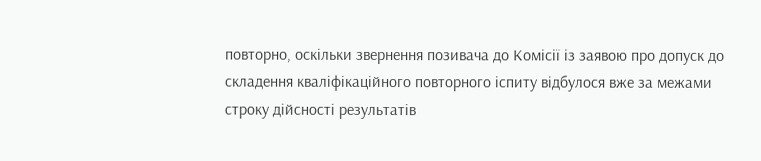повторно, оскільки звернення позивача до Комісії із заявою про допуск до складення кваліфікаційного повторного іспиту відбулося вже за межами строку дійсності результатів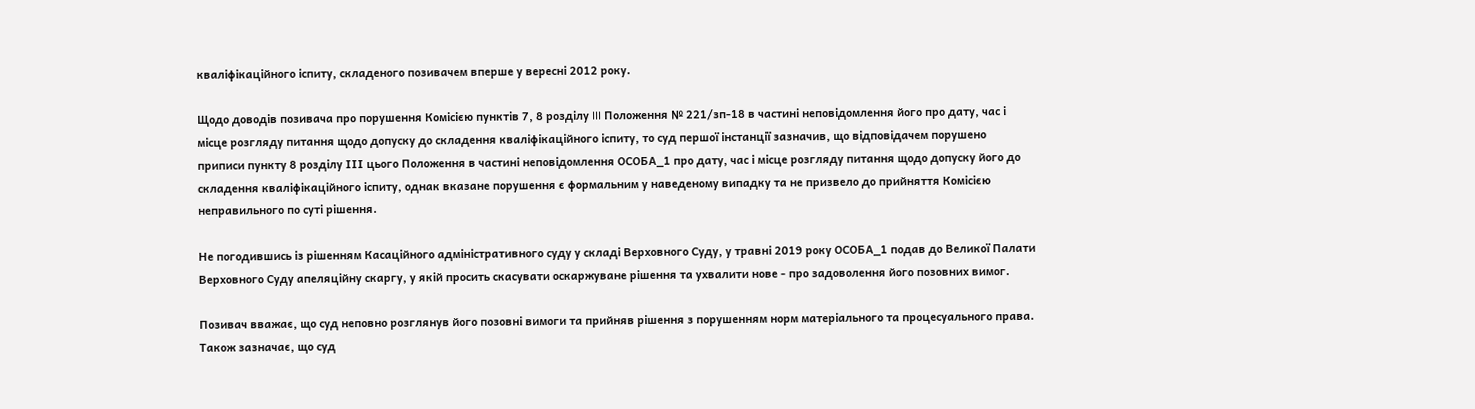кваліфікаційного іспиту, складеного позивачем вперше у вересні 2012 року.

Щодо доводів позивача про порушення Комісією пунктів 7, 8 розділу III Положення № 221/зп-18 в частині неповідомлення його про дату, час і місце розгляду питання щодо допуску до складення кваліфікаційного іспиту, то суд першої інстанції зазначив, що відповідачем порушено приписи пункту 8 розділу ІІІ цього Положення в частині неповідомлення ОСОБА_1 про дату, час і місце розгляду питання щодо допуску його до складення кваліфікаційного іспиту, однак вказане порушення є формальним у наведеному випадку та не призвело до прийняття Комісією неправильного по суті рішення.

Не погодившись із рішенням Касаційного адміністративного суду у складі Верховного Суду, у травні 2019 року ОСОБА_1 подав до Великої Палати Верховного Суду апеляційну скаргу, у якій просить скасувати оскаржуване рішення та ухвалити нове - про задоволення його позовних вимог.

Позивач вважає, що суд неповно розглянув його позовні вимоги та прийняв рішення з порушенням норм матеріального та процесуального права. Також зазначає, що суд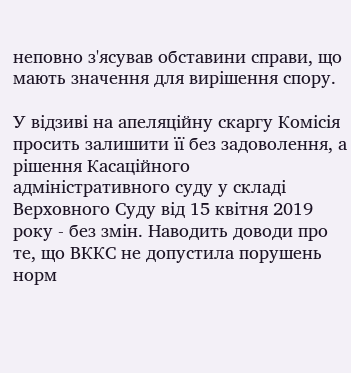неповно з'ясував обставини справи, що мають значення для вирішення спору.

У відзиві на апеляційну скаргу Комісія просить залишити її без задоволення, а рішення Касаційного адміністративного суду у складі Верховного Суду від 15 квітня 2019 року - без змін. Наводить доводи про те, що ВККС не допустила порушень норм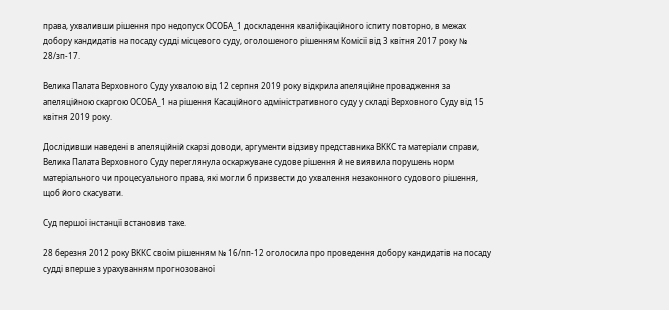права, ухваливши рішення про недопуск ОСОБА_1 доскладення кваліфікаційного іспиту повторно, в межах добору кандидатів на посаду судді місцевого суду, оголошеного рішенням Комісії від 3 квітня 2017 року № 28/зп-17.

Велика Палата Верховного Суду ухвалою від 12 серпня 2019 року відкрила апеляційне провадження за апеляційною скаргою ОСОБА_1 на рішення Касаційного адміністративного суду у складі Верховного Суду від 15 квітня 2019 року.

Дослідивши наведені в апеляційній скарзі доводи, аргументи відзиву представника ВККС та матеріали справи, Велика Палата Верховного Суду переглянула оскаржуване судове рішення й не виявила порушень норм матеріального чи процесуального права, які могли б призвести до ухвалення незаконного судового рішення, щоб його скасувати.

Суд першої інстанції встановив таке.

28 березня 2012 року ВККС своїм рішенням № 16/пп-12 оголосила про проведення добору кандидатів на посаду судді вперше з урахуванням прогнозованої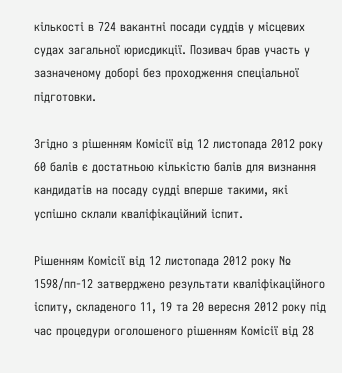кількості в 724 вакантні посади суддів у місцевих судах загальної юрисдикції. Позивач брав участь у зазначеному доборі без проходження спеціальної підготовки.

Згідно з рішенням Комісії від 12 листопада 2012 року 60 балів є достатньою кількістю балів для визнання кандидатів на посаду судді вперше такими, які успішно склали кваліфікаційний іспит.

Рішенням Комісії від 12 листопада 2012 року № 1598/пп-12 затверджено результати кваліфікаційного іспиту, складеного 11, 19 та 20 вересня 2012 року під час процедури оголошеного рішенням Комісії від 28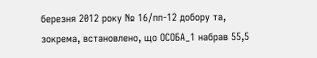березня 2012 року № 16/пп-12 добору та, зокрема, встановлено, що ОСОБА_1 набрав 55,5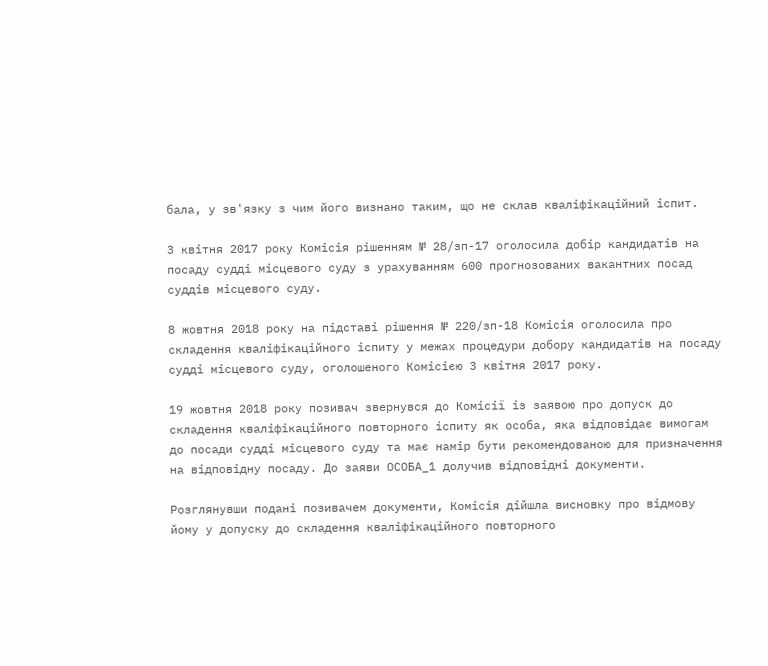бала, у зв'язку з чим його визнано таким, що не склав кваліфікаційний іспит.

3 квітня 2017 року Комісія рішенням № 28/зп-17 оголосила добір кандидатів на посаду судді місцевого суду з урахуванням 600 прогнозованих вакантних посад суддів місцевого суду.

8 жовтня 2018 року на підставі рішення № 220/зп-18 Комісія оголосила про складення кваліфікаційного іспиту у межах процедури добору кандидатів на посаду судді місцевого суду, оголошеного Комісією 3 квітня 2017 року.

19 жовтня 2018 року позивач звернувся до Комісії із заявою про допуск до складення кваліфікаційного повторного іспиту як особа, яка відповідає вимогам до посади судді місцевого суду та має намір бути рекомендованою для призначення на відповідну посаду. До заяви ОСОБА_1 долучив відповідні документи.

Розглянувши подані позивачем документи, Комісія дійшла висновку про відмову йому у допуску до складення кваліфікаційного повторного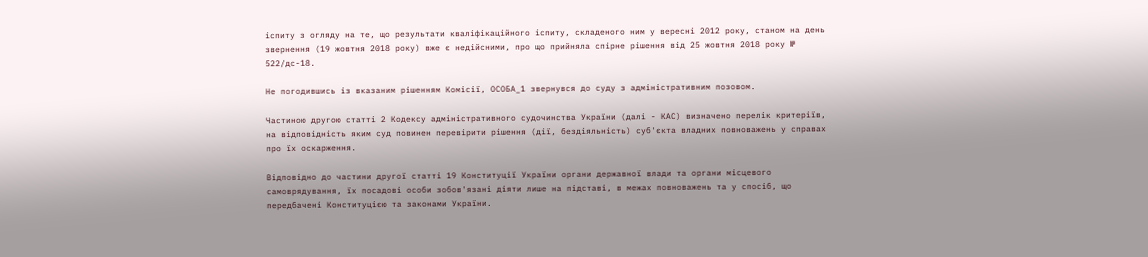іспиту з огляду на те, що результати кваліфікаційного іспиту, складеного ним у вересні 2012 року, станом на день звернення (19 жовтня 2018 року) вже є недійсними, про що прийняла спірне рішення від 25 жовтня 2018 року № 522/дс-18.

Не погодившись із вказаним рішенням Комісії, ОСОБА_1 звернувся до суду з адміністративним позовом.

Частиною другою статті 2 Кодексу адміністративного судочинства України (далі - КАС) визначено перелік критеріїв, на відповідність яким суд повинен перевірити рішення (дії, бездіяльність) суб'єкта владних повноважень у справах про їх оскарження.

Відповідно до частини другої статті 19 Конституції України органи державної влади та органи місцевого самоврядування, їх посадові особи зобов'язані діяти лише на підставі, в межах повноважень та у спосіб, що передбачені Конституцією та законами України.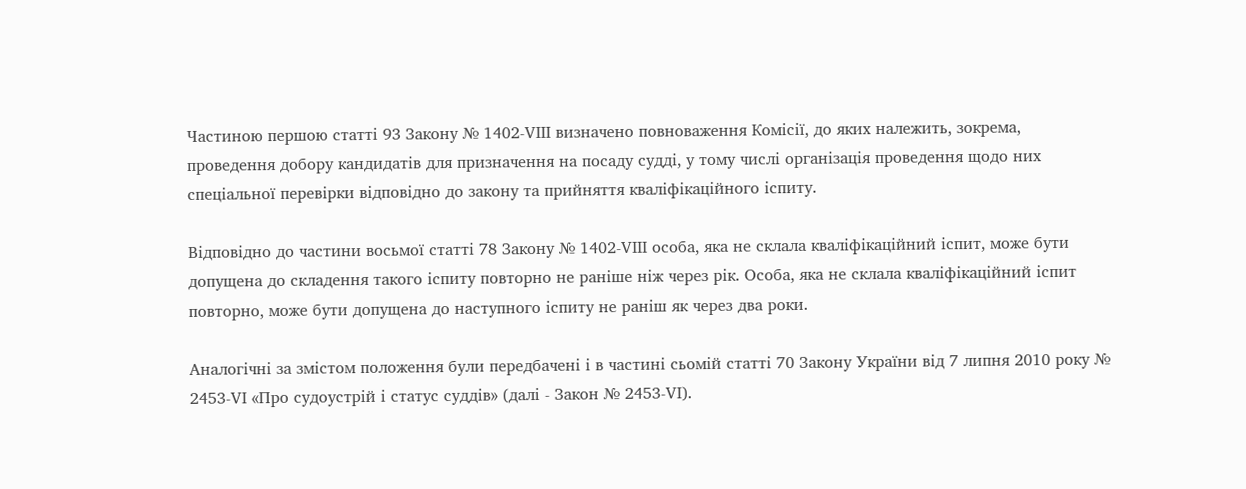Частиною першою статті 93 Закону № 1402-VIII визначено повноваження Комісії, до яких належить, зокрема, проведення добору кандидатів для призначення на посаду судді, у тому числі організація проведення щодо них спеціальної перевірки відповідно до закону та прийняття кваліфікаційного іспиту.

Відповідно до частини восьмої статті 78 Закону № 1402-VIII особа, яка не склала кваліфікаційний іспит, може бути допущена до складення такого іспиту повторно не раніше ніж через рік. Особа, яка не склала кваліфікаційний іспит повторно, може бути допущена до наступного іспиту не раніш як через два роки.

Аналогічні за змістом положення були передбачені і в частині сьомій статті 70 Закону України від 7 липня 2010 року № 2453-VI «Про судоустрій і статус суддів» (далі - Закон № 2453-VI).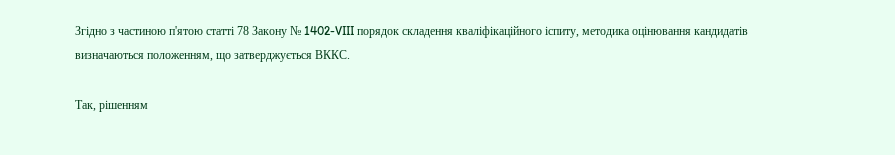Згідно з частиною п'ятою статті 78 Закону № 1402-VIII порядок складення кваліфікаційного іспиту, методика оцінювання кандидатів визначаються положенням, що затверджується ВККС.

Так, рішенням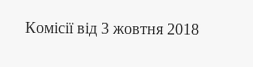Комісії від 3 жовтня 2018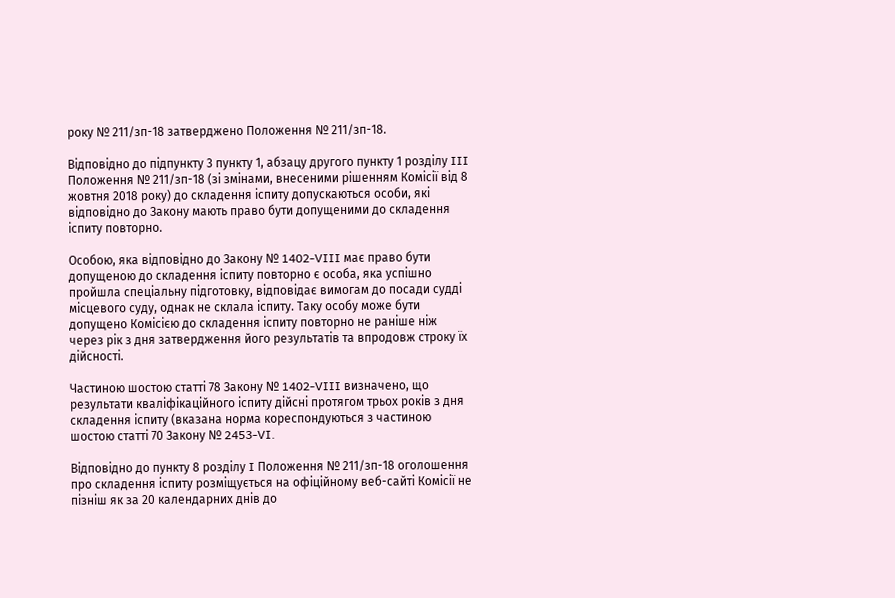року № 211/зп-18 затверджено Положення № 211/зп-18.

Відповідно до підпункту 3 пункту 1, абзацу другого пункту 1 розділу III Положення № 211/зп-18 (зі змінами, внесеними рішенням Комісії від 8 жовтня 2018 року) до складення іспиту допускаються особи, які відповідно до Закону мають право бути допущеними до складення іспиту повторно.

Особою, яка відповідно до Закону № 1402-VIII має право бути допущеною до складення іспиту повторно є особа, яка успішно пройшла спеціальну підготовку, відповідає вимогам до посади судді місцевого суду, однак не склала іспиту. Таку особу може бути допущено Комісією до складення іспиту повторно не раніше ніж через рік з дня затвердження його результатів та впродовж строку їх дійсності.

Частиною шостою статті 78 Закону № 1402-VIII визначено, що результати кваліфікаційного іспиту дійсні протягом трьох років з дня складення іспиту (вказана норма кореспондуються з частиною шостою статті 70 Закону № 2453-VI.

Відповідно до пункту 8 розділу I Положення № 211/зп-18 оголошення про складення іспиту розміщується на офіційному веб-сайті Комісії не пізніш як за 20 календарних днів до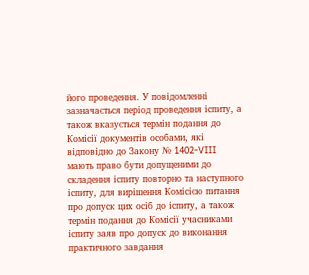його проведення. У повідомленні зазначається період проведення іспиту, а також вказується термін подання до Комісії документів особами, які відповідно до Закону № 1402-VIII мають право бути допущеними до складення іспиту повторно та наступного іспиту, для вирішення Комісією питання про допуск цих осіб до іспиту, а також термін подання до Комісії учасниками іспиту заяв про допуск до виконання практичного завдання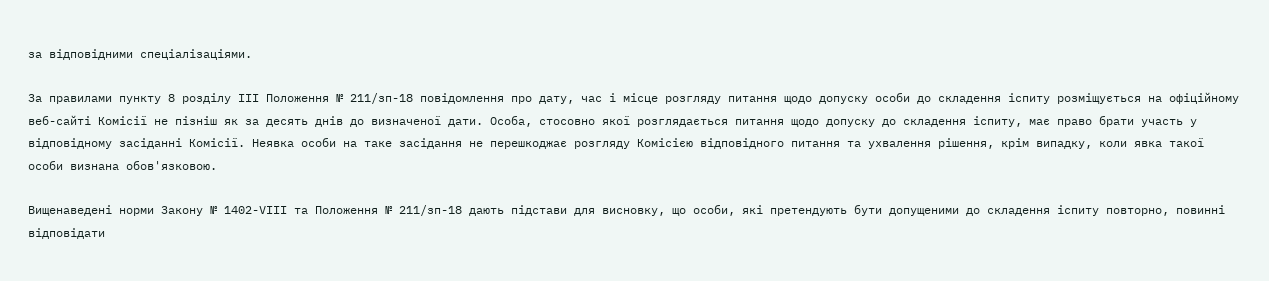за відповідними спеціалізаціями.

За правилами пункту 8 розділу ІІІ Положення № 211/зп-18 повідомлення про дату, час і місце розгляду питання щодо допуску особи до складення іспиту розміщується на офіційному веб-сайті Комісії не пізніш як за десять днів до визначеної дати. Особа, стосовно якої розглядається питання щодо допуску до складення іспиту, має право брати участь у відповідному засіданні Комісії. Неявка особи на таке засідання не перешкоджає розгляду Комісією відповідного питання та ухвалення рішення, крім випадку, коли явка такої особи визнана обов'язковою.

Вищенаведені норми Закону № 1402-VIII та Положення № 211/зп-18 дають підстави для висновку, що особи, які претендують бути допущеними до складення іспиту повторно, повинні відповідати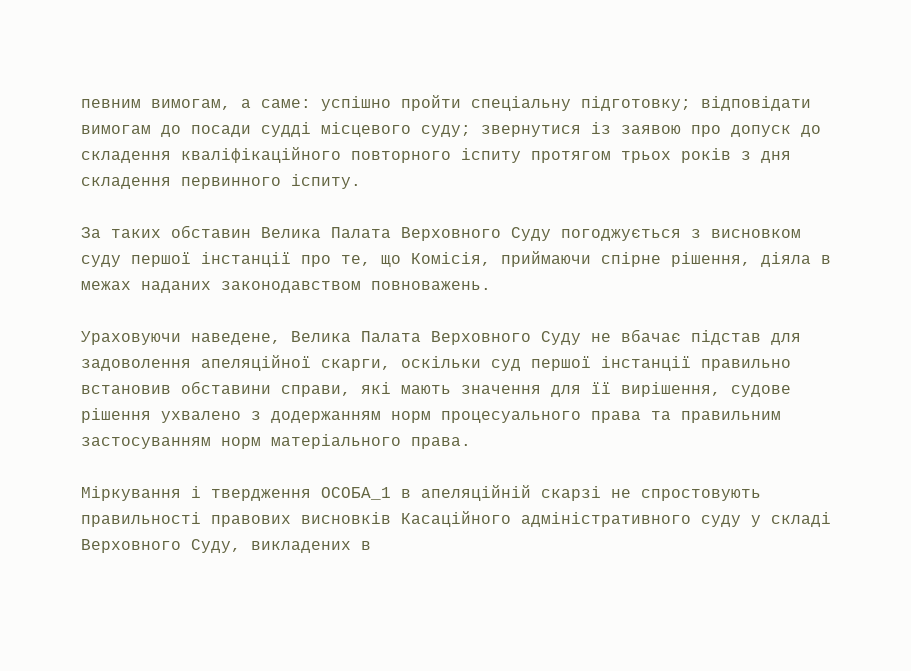певним вимогам, а саме: успішно пройти спеціальну підготовку; відповідати вимогам до посади судді місцевого суду; звернутися із заявою про допуск до складення кваліфікаційного повторного іспиту протягом трьох років з дня складення первинного іспиту.

За таких обставин Велика Палата Верховного Суду погоджується з висновком суду першої інстанції про те, що Комісія, приймаючи спірне рішення, діяла в межах наданих законодавством повноважень.

Ураховуючи наведене, Велика Палата Верховного Суду не вбачає підстав для задоволення апеляційної скарги, оскільки суд першої інстанції правильно встановив обставини справи, які мають значення для її вирішення, судове рішення ухвалено з додержанням норм процесуального права та правильним застосуванням норм матеріального права.

Міркування і твердження ОСОБА_1 в апеляційній скарзі не спростовують правильності правових висновків Касаційного адміністративного суду у складі Верховного Суду, викладених в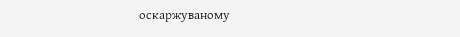оскаржуваному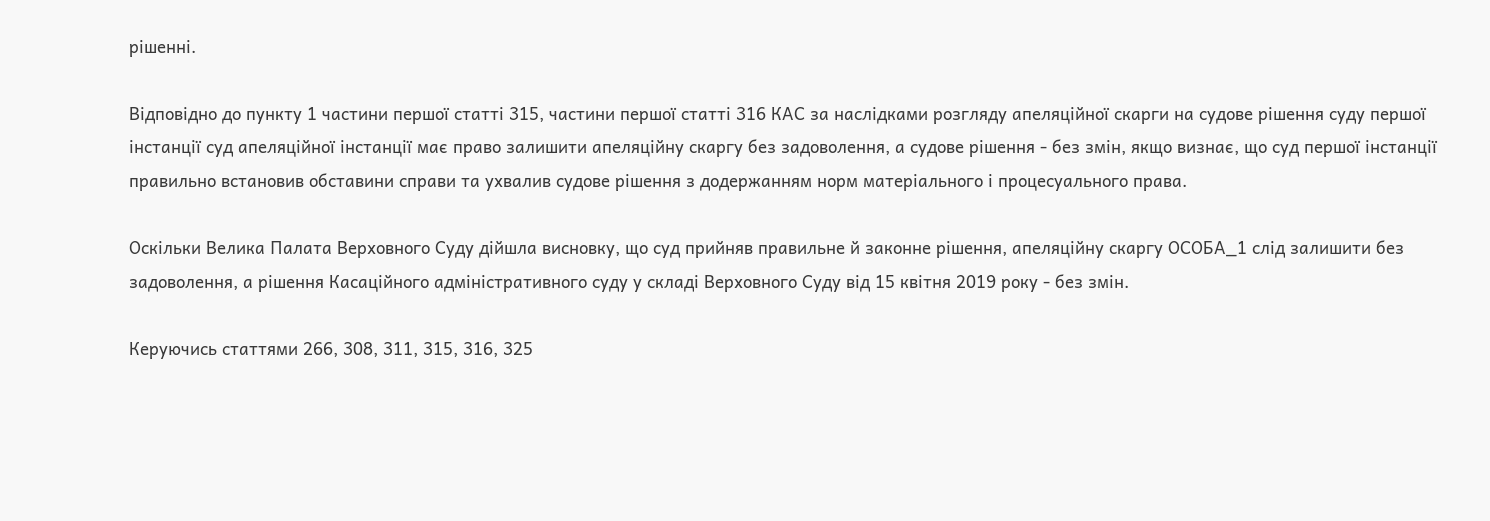рішенні.

Відповідно до пункту 1 частини першої статті 315, частини першої статті 316 КАС за наслідками розгляду апеляційної скарги на судове рішення суду першої інстанції суд апеляційної інстанції має право залишити апеляційну скаргу без задоволення, а судове рішення - без змін, якщо визнає, що суд першої інстанції правильно встановив обставини справи та ухвалив судове рішення з додержанням норм матеріального і процесуального права.

Оскільки Велика Палата Верховного Суду дійшла висновку, що суд прийняв правильне й законне рішення, апеляційну скаргу ОСОБА_1 слід залишити без задоволення, а рішення Касаційного адміністративного суду у складі Верховного Суду від 15 квітня 2019 року - без змін.

Керуючись статтями 266, 308, 311, 315, 316, 325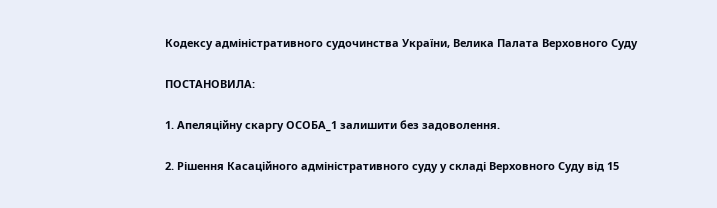Кодексу адміністративного судочинства України, Велика Палата Верховного Суду

ПОСТАНОВИЛА:

1. Апеляційну скаргу ОСОБА_1 залишити без задоволення.

2. Рішення Касаційного адміністративного суду у складі Верховного Суду від 15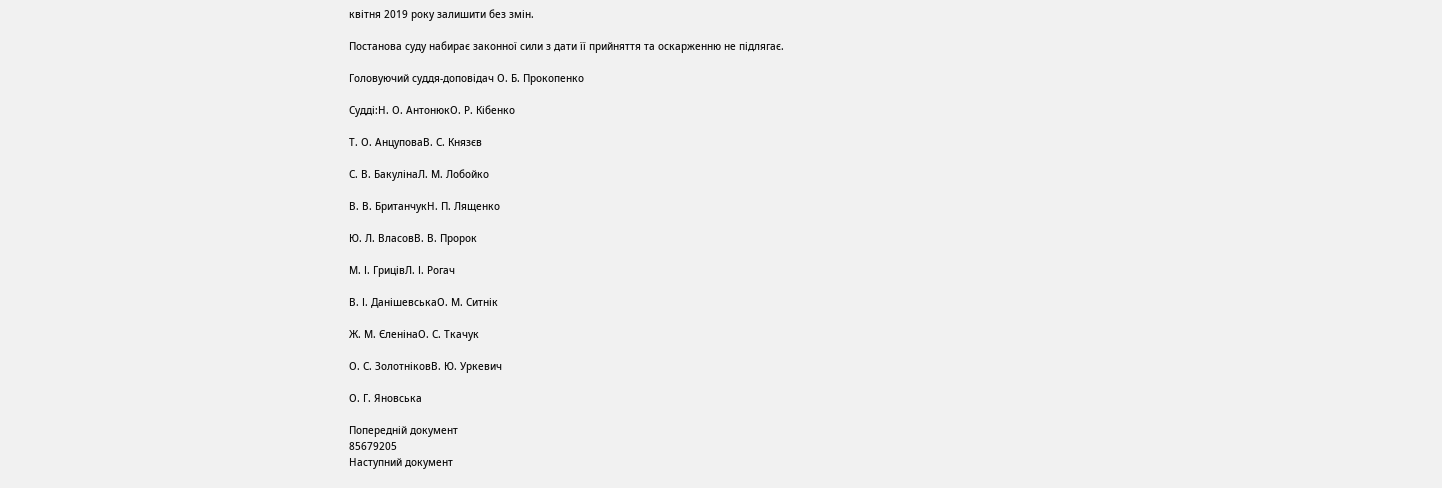квітня 2019 року залишити без змін.

Постанова суду набирає законної сили з дати її прийняття та оскарженню не підлягає.

Головуючий суддя-доповідач О. Б. Прокопенко

Судді:Н. О. АнтонюкО. Р. Кібенко

Т. О. АнцуповаВ. С. Князєв

С. В. БакулінаЛ. М. Лобойко

В. В. БританчукН. П. Лященко

Ю. Л. ВласовВ. В. Пророк

М. І. ГрицівЛ. І. Рогач

В. І. ДанішевськаО. М. Ситнік

Ж. М. ЄленінаО. С. Ткачук

О. С. ЗолотніковВ. Ю. Уркевич

О. Г. Яновська

Попередній документ
85679205
Наступний документ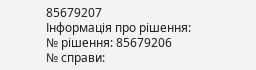85679207
Інформація про рішення:
№ рішення: 85679206
№ справи: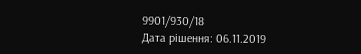9901/930/18
Дата рішення: 06.11.2019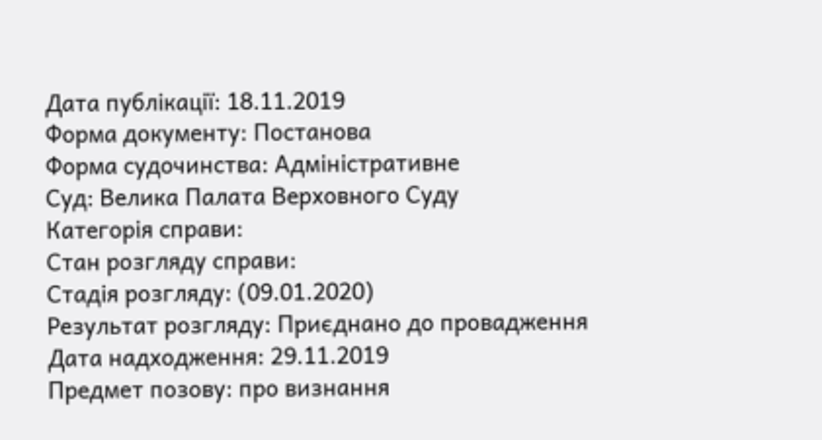Дата публікації: 18.11.2019
Форма документу: Постанова
Форма судочинства: Адміністративне
Суд: Велика Палата Верховного Суду
Категорія справи:
Стан розгляду справи:
Стадія розгляду: (09.01.2020)
Результат розгляду: Приєднано до провадження
Дата надходження: 29.11.2019
Предмет позову: про визнання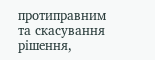протиправним та скасування рішення,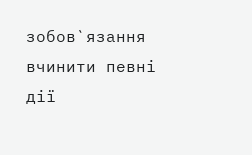зобов`язання вчинити певні дії